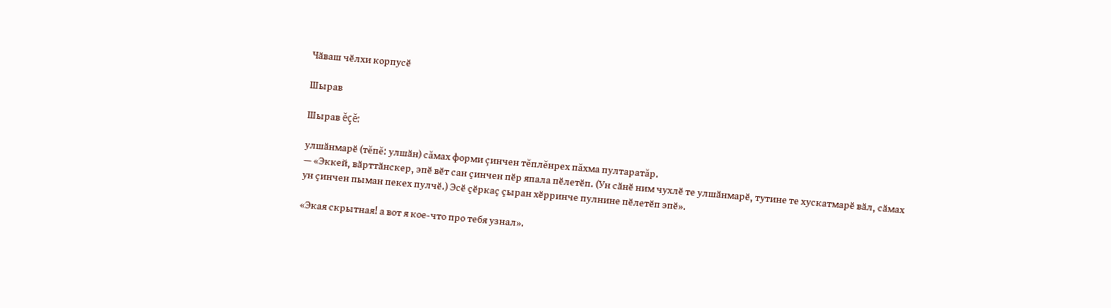Чӑваш чӗлхи корпусӗ

Шырав

Шырав ĕçĕ:

улшӑнмарӗ (тĕпĕ: улшӑн) сăмах форми çинчен тĕплĕнрех пăхма пултаратăр.
— «Эккей, вӑрттӑнскер, эпӗ вӗт сан ҫинчен пӗр япала пӗлетӗп. (Ун сӑнӗ ним чухлӗ те улшӑнмарӗ, тутине те хускатмарӗ вӑл, сӑмах ун ҫинчен пыман пекех пулчӗ.) Эсӗ ҫӗркаҫ ҫыран хӗрринче пулнине пӗлетӗп эпӗ».

«Экая скрытная! а вот я кое-что про тебя узнал».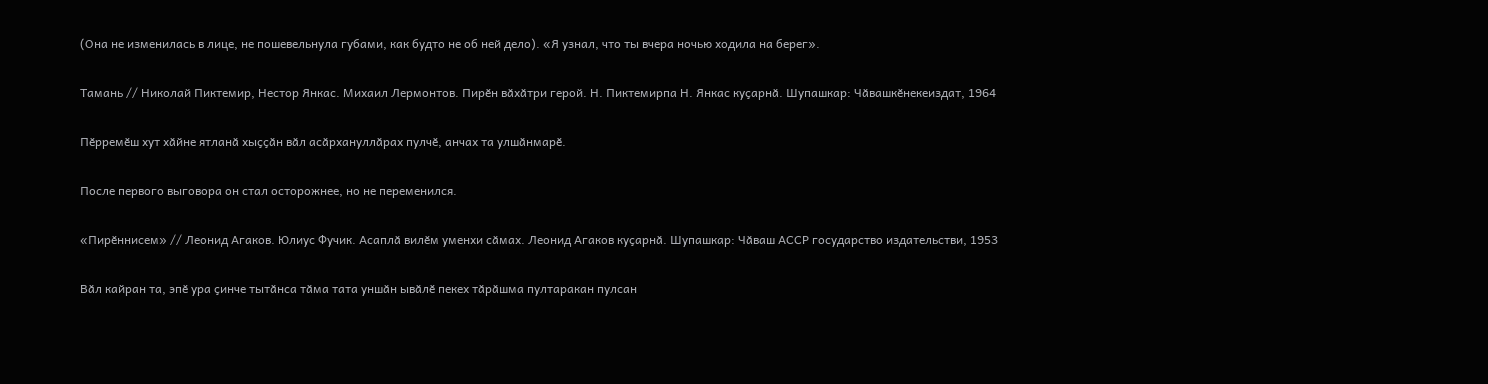(Она не изменилась в лице, не пошевельнула губами, как будто не об ней дело). «Я узнал, что ты вчера ночью ходила на берег».

Тамань // Николай Пиктемир, Нестор Янкас. Михаил Лермонтов. Пирӗн вӑхӑтри герой. Н. Пиктемирпа Н. Янкас куҫарнӑ. Шупашкар: Чӑвашкӗнекеиздат, 1964

Пӗрремӗш хут хӑйне ятланӑ хыҫҫӑн вӑл асӑрхануллӑрах пулчӗ, анчах та улшӑнмарӗ.

После первого выговора он стал осторожнее, но не переменился.

«Пирӗннисем» // Леонид Агаков. Юлиус Фучик. Асаплӑ вилӗм уменхи сӑмах. Леонид Агаков куҫарнӑ. Шупашкар: Чӑваш АССР государство издательстви, 1953

Вӑл кайран та, эпӗ ура ҫинче тытӑнса тӑма тата уншӑн ывӑлӗ пекех тӑрӑшма пултаракан пулсан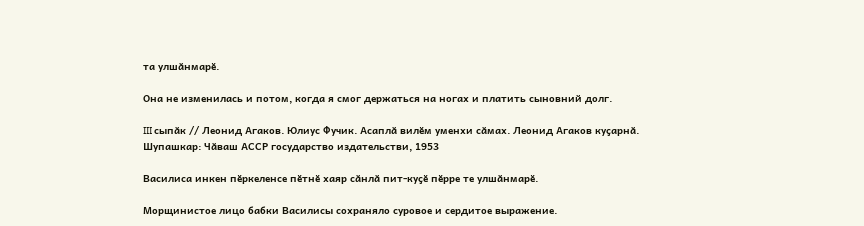та улшӑнмарӗ.

Она не изменилась и потом, когда я смог держаться на ногах и платить сыновний долг.

III сыпӑк // Леонид Агаков. Юлиус Фучик. Асаплӑ вилӗм уменхи сӑмах. Леонид Агаков куҫарнӑ. Шупашкар: Чӑваш АССР государство издательстви, 1953

Василиса инкен пӗркеленсе пӗтнӗ хаяр сӑнлӑ пит-куҫӗ пӗрре те улшӑнмарӗ.

Морщинистое лицо бабки Василисы сохраняло суровое и сердитое выражение.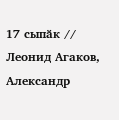17 сыпӑк // Леонид Агаков, Александр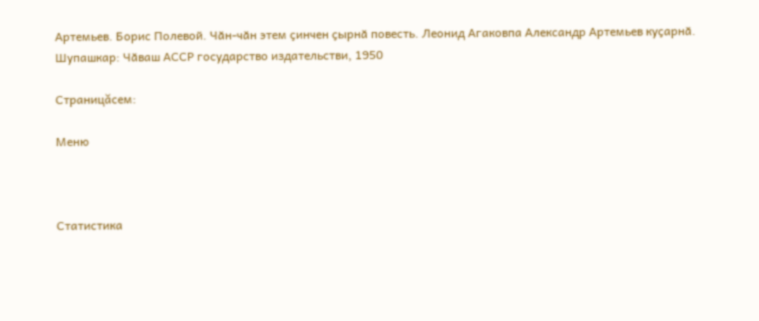Артемьев. Борис Полевой. Чӑн-чӑн этем ҫинчен ҫырнӑ повесть. Леонид Агаковпа Александр Артемьев куҫарнӑ. Шупашкар: Чӑваш АССР государство издательстви, 1950

Страницăсем:

Меню



Статистика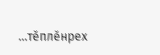...тĕплӗнрех